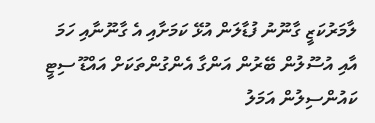ލާމަރުކަޒީ ގާނޫނު ފުޑާލަން އުޅޭ ކަމަށާއި އެ ގާނޫނާއި ހަމަ އާއި އުސޫލުން ބޭރުން އަންގާ އެންގުންތަކަށް އައްޑޫ ސިޓީ ކައުންސިލުން އަމަލު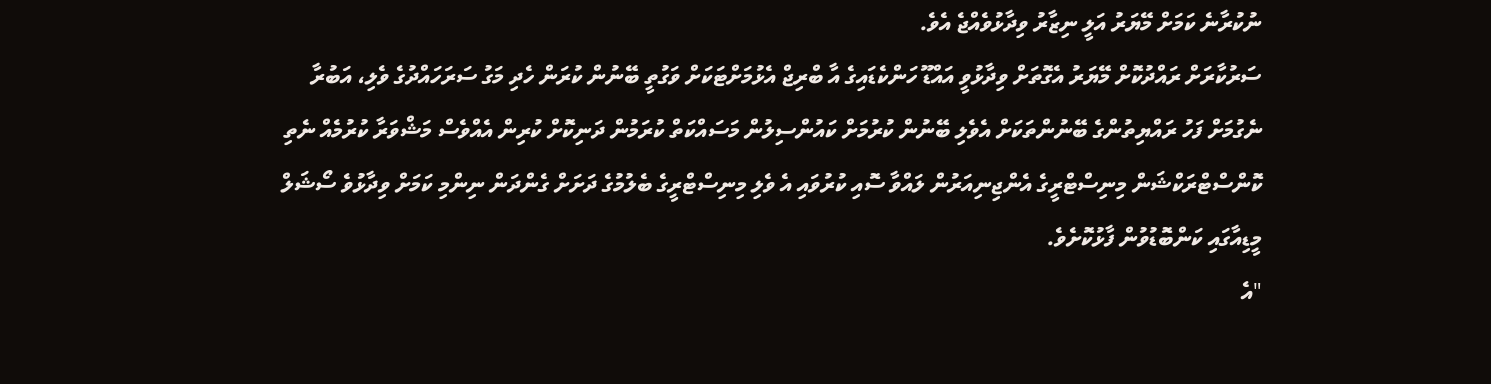ނުކުރާނެ ކަމަށް މޭޔަރު އަލީ ނިޒާރު ވިދާޅުވެއްޖެ އެވެ.
ސަރުކާރަށް ރައްދުކޮށް މޭޔަރު އެގޮތަށް ވިދާޅުވީ އައްޑޫ ހަންކެޑައިގެ އާ ބްރިޖް އެޅުމަށްޓަކަށް ވަގުތީ ބޭނުން ކުރަން ހެދި މަގު ސަރަހައްދުގެ ވެލި، އަބުރާ ނެގުމަށް ފަހު ރައްޔިތުންގެ ބޭނުންތަކަށް އެވެލި ބޭނުން ކުރުމަށް ކައުންސިލުން މަސައްކަތް ކުރަމުން ދަނިކޮށް ކުރިން އެއްވެސް މަޝްވަރާ ކުރުމެއް ނެތި ކޮންސްޓްރަކްޝަން މިނިސްޓްރީގެ އެންޖިނިއަރުން ލައްވާ ސޮއި ކުރުވައި އެ ވެލި މިނިސްޓްރީގެ ބެލުމުގެ ދަށަށް ގެންދަން ނިންމި ކަމަށް ވިދާޅުވެ ސޯޝަލް މީޑިއާގައި ކަންބޮޑުވުން ފާޅުކޮށެވެ.
"އެ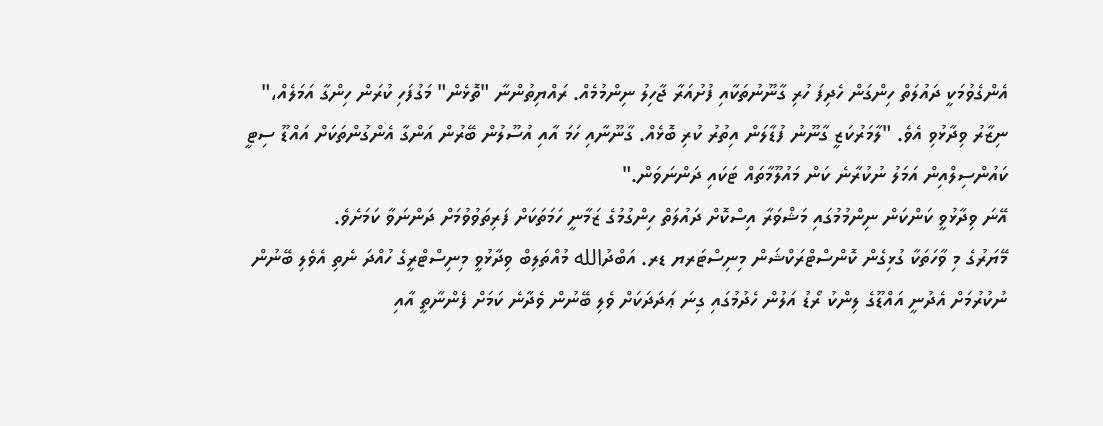އެންގެވުމަކީ ދައުލަތް ހިންގަން ހެދިފަ ހުރި ގާނޫނުތަކާއި ފުށުއަރާ ޖާހިލު ނިންމުމެއް. ރައްޔިތުންނާ "ތޮޅެން" މަގުފަހި ކުރަން ހިންގާ އަމަލެއް،" ނިޒާރު ވިދާޅުވި އެވެ. "ލާމަރުކަޒީ ގާނޫނު ފުޑާލަން އިތުރު ކުރި ބޮޅެއް. ގާނޫނާއި ހަމަ އާއި އުސޫލުން ބޭރުން އަންގާ އެންގުންތަކަށް އައްޑޫ ސިޓީ ކައުންސިލްއިން އަމަލު ނުކުރާނެ ކަން މައުލޫމާތައް ޓަކައި ދަންނަވަން."
އޭނަ ވިދާޅުވީ ކަންކަން ނިންމުމުގައި މަޝްވަރާ އިސްކޮށް ދައުލަތް ހިންގުމުގެ ޒަމާނީ ހަމަތަކަށް ފަރިތަވުވުމަށް ދަންނަވާ ކަމަށެވެ.
މޭޔަރުގެ މި ވާހަތަކާ ގުޅިގެން ކޮންސްޓްރަކްޝަން މިނިސްޓަރޔ ޑރ. އަބްދުالله މުއްތަލިބް ވިދާޅުވީ މިނިސްޓްރީގެ ހުއްދަ ނެތި އެވެލި ބޭނުން ނުކުރުމަށް އެދުނީ އައްޑޫގެ ލިންކު ރޯޑު އަލުން ހެދުމުގައި ގިނަ ޢަދަދަކަށް ވެލި ބޭނުން ވެދާނެ ކަމަށް ފެންނާތީ އާއި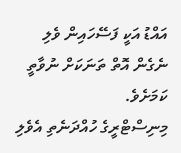އައްޑު އަކީ ފަސޭހައިން ވެލި ނެގެން އޮތް ތަނަކަށް ނުވާތީ ކަމަށެވެ.
މިނިސްޓްރީގެ ހުއްދަނެތި އެވެލި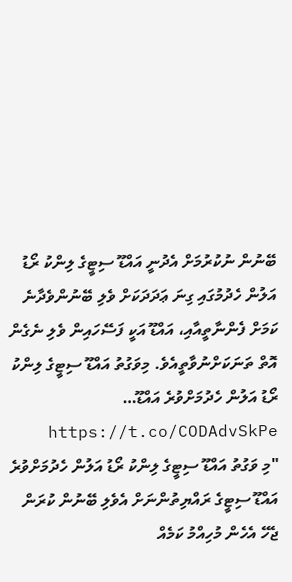ބޭނުން ނުކުރުމަށް އެދުނީ އައްޑޫ ސިޓީގެ ލިންކު ރޯޑު އަލުން ހެދުމުގައި ގިނަ ޢަދަދަކަށް ވެލި ބޭނުންވެދާނެ ކަމަށް ފެންނާތީއާއި، އައްޑޫ އަކީ ފަސޭހައިން ވެލި ނެގެން އޮތް ތަނަކަށްނުވާތީއެވެ. މިވަގުތު އައްޑޫ ސިޓީގެ ލިންކު ރޯޑު އަލުން ހެދުމަށްވުރެ އައްޑޫ… https://t.co/CODAdvSkPe
"މި ވަގުތު އައްޑޫ ސިޓީގެ ލިންކު ރޯޑު އަލުން ހެދުމަށްވުރެ އައްޑޫ ސިޓީގެ ރައްޔިތުންނަށް އެވެލި ބޭނުން ކުރަން ޖެހޭ އެހެން މުހިއްމު ކަމެއް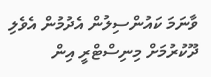ވާނަމަ ކައުންސިލުން އެދުމުން އެވެލި ދޫކުރުމަށް މިނިސްޓްރީ އިން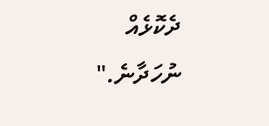ދެކޮޅެއް ނުހަދާނެ."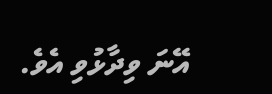އޭނަ ވިދާޅުވި އެވެ.